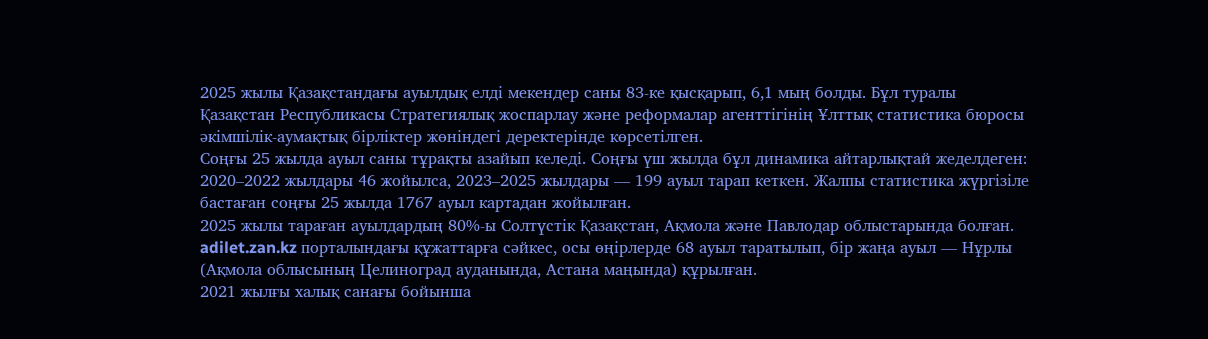2025 жылы Қазақстандағы ауылдық елді мекендер саны 83-ке қысқарып, 6,1 мың болды. Бұл туралы Қазақстан Республикасы Стратегиялық жоспарлау және реформалар агенттігінің Ұлттық статистика бюросы әкімшілік-аумақтық бірліктер жөніндегі деректерінде көрсетілген.
Соңғы 25 жылда ауыл саны тұрақты азайып келеді. Соңғы үш жылда бұл динамика айтарлықтай жеделдеген:
2020–2022 жылдары 46 жойылса, 2023–2025 жылдары — 199 ауыл тарап кеткен. Жалпы статистика жүргізіле бастаған соңғы 25 жылда 1767 ауыл картадан жойылған.
2025 жылы тараған ауылдардың 80%-ы Солтүстік Қазақстан, Ақмола және Павлодар облыстарында болған. adilet.zan.kz порталындағы құжаттарға сәйкес, осы өңірлерде 68 ауыл таратылып, бір жаңа ауыл — Нұрлы (Ақмола облысының Целиноград ауданында, Астана маңында) құрылған.
2021 жылғы халық санағы бойынша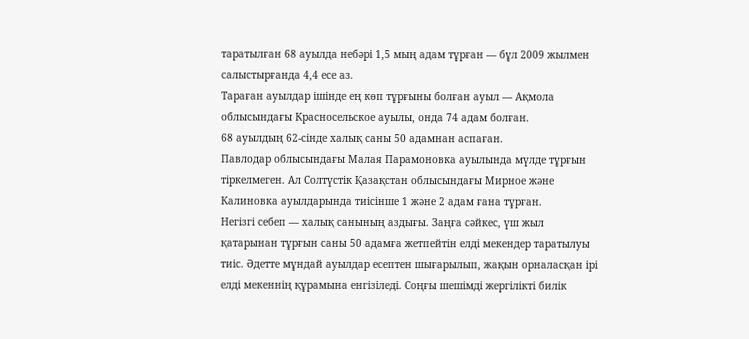таратылған 68 ауылда небәрі 1,5 мың адам тұрған — бұл 2009 жылмен салыстырғанда 4,4 есе аз.
Тараған ауылдар ішінде ең көп тұрғыны болған ауыл — Ақмола облысындағы Красносельское ауылы, онда 74 адам болған.
68 ауылдың 62-сінде халық саны 50 адамнан аспаған.
Павлодар облысындағы Малая Парамоновка ауылында мүлде тұрғын тіркелмеген. Ал Солтүстік Қазақстан облысындағы Мирное және Калиновка ауылдарында тиісінше 1 және 2 адам ғана тұрған.
Негізгі себеп — халық санының аздығы. Заңға сәйкес, үш жыл қатарынан тұрғын саны 50 адамға жетпейтін елді мекендер таратылуы тиіс. Әдетте мұндай ауылдар есептен шығарылып, жақын орналасқан ірі елді мекеннің құрамына енгізіледі. Соңғы шешімді жергілікті билік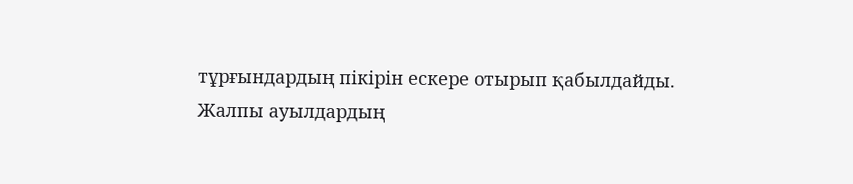тұрғындардың пікірін ескере отырып қабылдайды.
Жалпы ауылдардың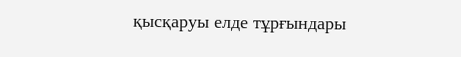қысқаруы елде тұрғындары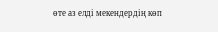өте аз елді мекендердің көп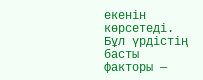екенін көрсетеді. Бұл үрдістің басты факторы —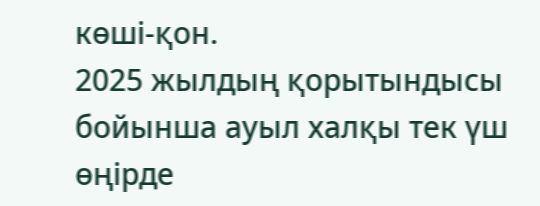көші-қон.
2025 жылдың қорытындысы бойынша ауыл халқы тек үш өңірде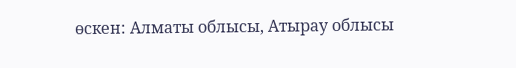өскен: Алматы облысы, Атырау облысы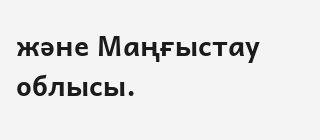және Маңғыстау облысы.